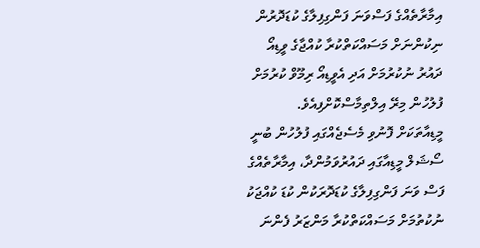އިމާރާތެއްގެ ފަސްވަނަ ފަންގިފިލާގެ ކުޑަދޮރުން ނިކުންނަށް މަސައްކަތްކުރާ ކުއްޖާގެ ވީޑިއޯ ދައުރު ނުކުރުމަށް އަދި އެވީޑިއޯ ރިމޫވް ކުރުމަށް ފުލުހުން މިރޭ އިލްތިމާސްކޮށްފިއެވެ.
މީޑިއާތަކަށް ފޮނުވި މެސެޖެއްގައި ފުލުހުން ބުނީ ސޯޝަލް މީޑިއާގައި ދައުރުވަމުންދާ، އިމާރާތެއްގެ ފަސް ވަނަ ފަންގިފިލާގެ ކުޑަދޮރަކުން ކުޑަ ކުއްޖަކު ނުކުތުމަށް މަސައްކަތްކުރާ މަންޒަރު ފެންނަ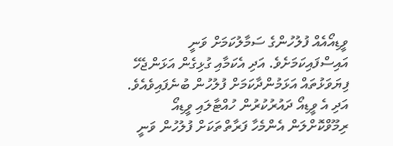ވީޑިއޯއެއް ފުލުހުންގެ ސަމާލުކަމަށް ވަނީ އައިސްފައިކަމަށެވެ. އަދި އެކަމާއި ގުޅިގެން އަޅަންޖެހޭ ފިޔަވަޅުތައް އަޅަމުންދާކަމަށް ފުލުހުން ބުނެފައިވެއެވެ. އަދި އެ ވީޑިއޯ ދައުރުކުރުން ހުއްޓާލައި ވީޑިއޯ ރިމޫވްކޮށްލަން އެންމެހާ ފަރާތްތަކަށް ފުލުހުން ވަނީ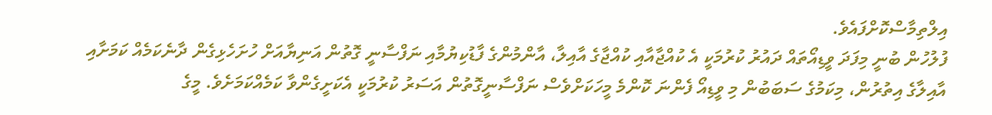އިލްތިމާސްކޮށްފައެވެ.
ފުލުހުން ބުނީ މިފަދަ ވީޑިއޯތައް ދައުރު ކުރުމަކީ އެ ކުއްޖާއާއި ކުއްޖާގެ އާއިލާ، އާންމުންގެ ފާޑުކިޔުމާއި ނަފްސާނީ ގޮތުން އަނިޔާއަށް ހުށަހެޅިގެން ދާނެކަމެއް ކަމަށާއި އާއިލާގެ އިތުރުން، މިކަމުގެ ސަބަބުން މި ވީޑިއޯ ފެންނަ ކޮންމެ މީހަކަށްވެސް ނަފްސާނީގޮތުން އަސަރު ކުރުމަކީ އެކަށީގެންވާ ކަމެއްކަމަށެވެ. މީގެ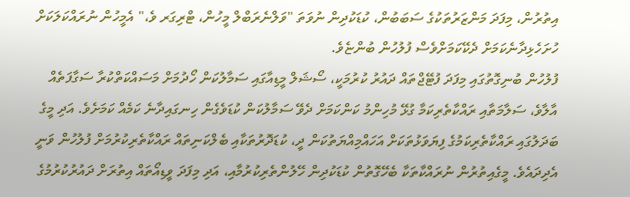އިތުރުން، މިފަދަ މަންޒަރުތަކުގެ ސަބަބުން، ކުޑަކުދިން ނުވަތަ "ވަލްނެރަބްލް މީހުން، ޓްރިގަރ ވެ،" އެމީހުން ނުރައްކަލަކަށް ހުށަހެޅިދާނެކަމަށް ދެކޭކަމަށްވެސް ފުލުހުން ބުންޏެވެ.
ފުލުހުން ބުނިގޮތުގައި މިފަދަ ފުޓޭޖްތައް ދައުރު ކުރުމަކީ، ސޯޝަލް މީޑިއާގައި ސަމާލުކަން ހޯދުމަށް މަސައްކަތްކުރާ ސަގާފަތެއް އާލާވެ، ސަލާމަތާއި ރައްކާތެރިކަމާ ގުޅޭ މުހިންމު ކަންކަމަށް ދެވޭ ސަމާލުކަން ކުޑަވެގެން ހިނގައިދާނެ ކަމެއް ކަމަށެވެ. އަދި މީގެ ބަދަލުގައި ރައްކާތެރިކަމުގެ ފިޔަވަޅުތަކަށް އަހައްމިއްޔަތުކަން ދީ، ކުޑަދޮރުތަކާއި ބެލްކަނިތައް ރައްކާތެރިކުރުމަށް ފުލުހުން ވަނީ އެދިދައެވެ. މީގެއިތުރުން ނުރައްކާތަކާ ބެހޭގޮތުން ކުޑަކުދިން ހޭލުންތެރިކުރުމާއި، އަދި މިފަދަ ވީޑިއޯތައް އިތުރަށް ދައުރުކުރުމުގެ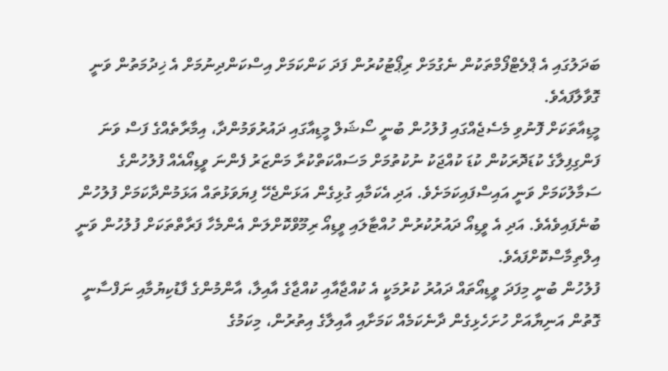ބަދަލުގައި އެ ޕްލެޓްފޯމްތަކުން ނެގުމަށް ރިޕޯޓުކުރުން ފަދަ ކަންކަމަށް އިސްކަންދިނުމަށް އެ ޚިދުމަތުން ވަނީ ގޮވާލާފައެވެ.
މީޑިއާތަކަށް ފޮނުވި މެސެޖެއްގައި ފުލުހުން ބުނީ ސޯޝަލް މީޑިއާގައި ދައުރުވަމުންދާ، އިމާރާތެއްގެ ފަސް ވަނަ ފަންގިފިލާގެ ކުޑަދޮރަކުން ކުޑަ ކުއްޖަކު ނުކުތުމަށް މަސައްކަތްކުރާ މަންޒަރު ފެންނަ ވީޑިއޯއެއް ފުލުހުންގެ ސަމާލުކަމަށް ވަނީ އައިސްފައިކަމަށެވެ. އަދި އެކަމާއި ގުޅިގެން އަޅަންޖެހޭ ފިޔަވަޅުތައް އަޅަމުންދާކަމަށް ފުލުހުން ބުނެފައިވެއެވެ. އަދި އެ ވީޑިއޯ ދައުރުކުރުން ހުއްޓާލައި ވީޑިއޯ ރިމޫވްކޮށްލަން އެންމެހާ ފަރާތްތަކަށް ފުލުހުން ވަނީ އިލްތިމާސްކޮށްފައެވެ.
ފުލުހުން ބުނީ މިފަދަ ވީޑިއޯތައް ދައުރު ކުރުމަކީ އެ ކުއްޖާއާއި ކުއްޖާގެ އާއިލާ، އާންމުންގެ ފާޑުކިޔުމާއި ނަފްސާނީ ގޮތުން އަނިޔާއަށް ހުށަހެޅިގެން ދާނެކަމެއް ކަމަށާއި އާއިލާގެ އިތުރުން، މިކަމުގެ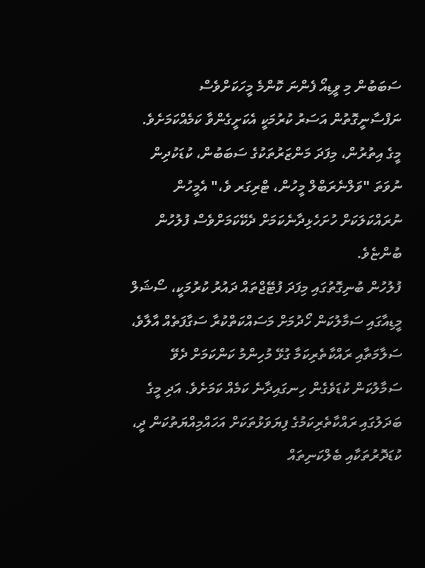ސަބަބުން މި ވީޑިއޯ ފެންނަ ކޮންމެ މީހަކަށްވެސް ނަފްސާނީގޮތުން އަސަރު ކުރުމަކީ އެކަށީގެންވާ ކަމެއްކަމަށެވެ. މީގެ އިތުރުން، މިފަދަ މަންޒަރުތަކުގެ ސަބަބުން، ކުޑަކުދިން ނުވަތަ "ވަލްނެރަބްލް މީހުން، ޓްރިގަރ ވެ،" އެމީހުން ނުރައްކަލަކަށް ހުށަހެޅިދާނެކަމަށް ދެކޭކަމަށްވެސް ފުލުހުން ބުންޏެވެ.
ފުލުހުން ބުނިގޮތުގައި މިފަދަ ފުޓޭޖްތައް ދައުރު ކުރުމަކީ، ސޯޝަލް މީޑިއާގައި ސަމާލުކަން ހޯދުމަށް މަސައްކަތްކުރާ ސަގާފަތެއް އާލާވެ، ސަލާމަތާއި ރައްކާތެރިކަމާ ގުޅޭ މުހިންމު ކަންކަމަށް ދެވޭ ސަމާލުކަން ކުޑަވެގެން ހިނގައިދާނެ ކަމެއް ކަމަށެވެ. އަދި މީގެ ބަދަލުގައި ރައްކާތެރިކަމުގެ ފިޔަވަޅުތަކަށް އަހައްމިއްޔަތުކަން ދީ، ކުޑަދޮރުތަކާއި ބެލްކަނިތައް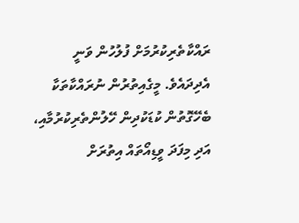ރައްކާތެރިކުރުމަށް ފުލުހުން ވަނީ އެދިދައެވެ. މީގެއިތުރުން ނުރައްކާތަކާ ބެހޭގޮތުން ކުޑަކުދިން ހޭލުންތެރިކުރުމާއި، އަދި މިފަދަ ވީޑިއޯތައް އިތުރަށް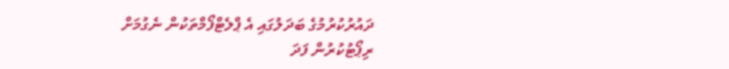ދައުރުކުރުމުގެ ބަދަލުގައި އެ ޕްލެޓްފޯމްތަކުން ނެގުމަށް ރިޕޯޓުކުރުން ފަދަ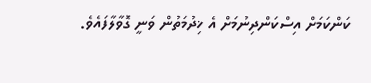ކަންކަމަށް އިސްކަންދިނުމަށް އެ ޚިދުމަތުން ވަނީ ގޮވާލާފައެވެ.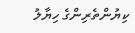ކިޔުންތެރިންގެ ހިޔާލު